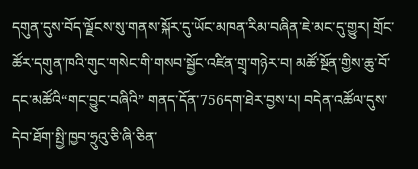དགུན་དུས་བོད་ལྗོངས་སུ་གནས་སྐོར་དུ་ཡོང་མཁན་རིམ་བཞིན་ཇེ་མང་དུ་གྱུར། གྲོང་ཚོར་དགུན་ཁའི་གུང་གསེང་གི་གསབ་སྦྱོང་འཛིན་གྲྭ་གཉེར་བ། མཚོ་སྔོན་གྱིས་ཆུ་བོ་དང་མཚོའི“གང་བྱུང་བཞིའི” གནད་དོན་756དག་ཐེར་བྱས་པ། བདེན་འཚོལ་དུས་དེབ་ཐོག་སྤྱི་ཁྱབ་ཧྲུའུ་ཅི་ཞི་ཅིན་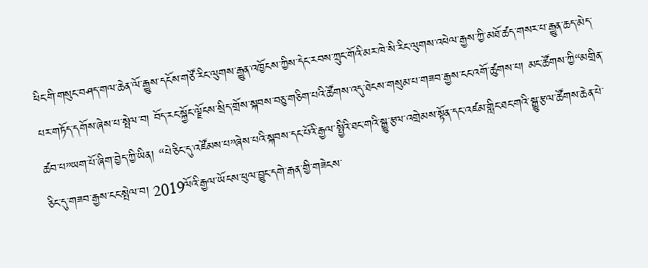ཕིང་གི་གསུང་བཤད་གལ་ཆེན་ལོ་རྒྱུས་དངོས་གཙོ་རིང་ལུགས་རྒྱུན་འཁྱོངས་ཀྱིས་དེང་རབས་ཀྲུང་གོའི་མར་ཁེ་སི་རིང་ལུགས་འཕེལ་རྒྱས་ཀྱི་མཐོ་ཚད་གསར་པ་རྒྱུན་ཆད་མེད་པར་གཏོད་དགོས་ཞེས་པ་སྤེལ་བ། བོད་རང་སྐྱོང་ལྗོངས་སྲིད་གྲོས་སྐབས་བཅུ་གཅིག་པའི་ཚོགས་འདུ་ཐེངས་གསུམ་པ་གཟབ་རྒྱས་ངང་འགོ་ཚུགས་པ། མང་ཚོགས་ཀྱི“མགྲིན་ཚབ་པ”ཡག་པོ་ཞིག་བྱེད་ཀྱི་ཡིན། “པེ་ཅིང་དུ་འཛོམས་པ”ཞེས་པའི་སྐབས་དང་པོའི་རྒྱལ་སྤྱིའི་ཐང་གའི་སྒྱུ་རྩལ་འགྲེམས་སྟོན་དང་འཛམ་གླིང་ཐང་གའི་སྒྱུ་རྩལ་ཚོགས་ཆེན་པེ་ཅིང་དུ་གཟབ་རྒྱས་ངང་སྤེལ་བ། 2019ལོའི་རྒྱལ་ཡོངས་ཕུལ་བྱུང་དགེ་རྒན་གྱི་གཟེངས་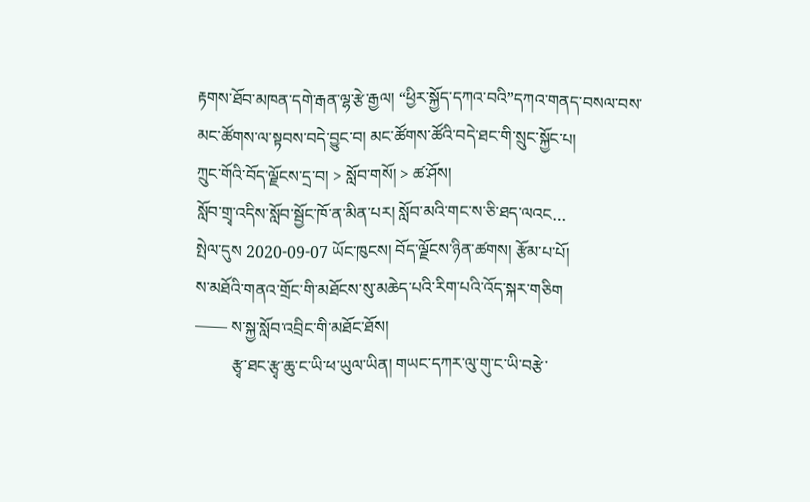རྟགས་ཐོབ་མཁན་དགེ་རྒན་ལྷ་རྩེ་རྒྱལ། “ཕྱིར་སྐྱོད་དཀའ་བའི”དཀའ་གནད་བསལ་བས་མང་ཚོགས་ལ་སྟབས་བདེ་བྱུང་བ། མང་ཚོགས་ཚོའི་བདེ་ཐང་གི་སྲུང་སྐྱོང་པ།
ཀྲུང་གོའི་བོད་ལྗོངས་དྲ་བ། > སློབ་གསོ། > ཚ་ཤོས།
སློབ་གྲྭ་འདིས་སློབ་སྦྱོང་ཁོ་ན་མིན་པར། སློབ་མའི་གང་ས་ཅི་ཐད་ལའང…
སྤེལ་དུས 2020-09-07 ཡོང་ཁུངས། བོད་ལྗོངས་ཉིན་ཚགས། རྩོམ་པ་པོ།
ས་མཐོའི་གནའ་གྲོང་གི་མཐོངས་སུ་མཆེད་པའི་རིག་པའི་འོད་སྐར་གཅིག
—— ས་སྐྱ་སློབ་འབྲིང་གི་མཐོང་ཐོས།
         རྩྭ་ཐང་རྩྭ་ཆུ་ང་ཡི་ཕ་ཡུལ་ཡིན། གཡང་དཀར་ལུ་གུ་ང་ཡི་བརྩེ་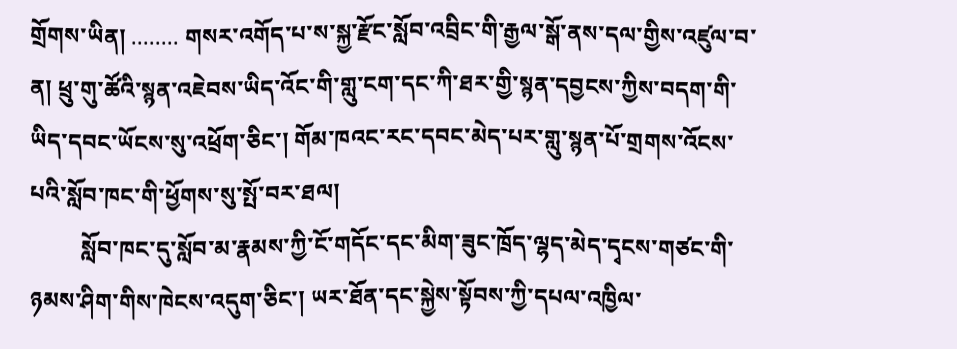གྲོགས་ཡིན། ........ གསར་འགོད་པ་ས་སྐྱ་རྫོང་སློབ་འབྲིང་གི་རྒྱལ་སྒོ་ནས་དལ་གྱིས་འཛུལ་བ་ན། ཕྲུ་གུ་ཚོའི་སྙན་འཇེབས་ཡིད་འོང་གི་གླུ་ངག་དང་ཀི་ཐར་གྱི་སྙན་དབྱངས་ཀྱིས་བདག་གི་ཡིད་དབང་ཡོངས་སུ་འཕྲོག་ཅིང་། གོམ་ཁའང་རང་དབང་མེད་པར་གླུ་སྙན་པོ་གྲགས་འོངས་པའི་སློབ་ཁང་གི་ཕྱོགས་སུ་སྤོ་བར་ཐལ།
         སློབ་ཁང་དུ་སློབ་མ་རྣམས་ཀྱི་ངོ་གདོང་དང་མིག་ཟུང་ཁྲོད་ལྷད་མེད་དྭངས་གཙང་གི་ཉམས་ཤིག་གིས་ཁེངས་འདུག་ཅིང་། ཡར་ཐོན་དང་སྐྱེས་སྟོབས་ཀྱི་དཔལ་འཁྱིལ་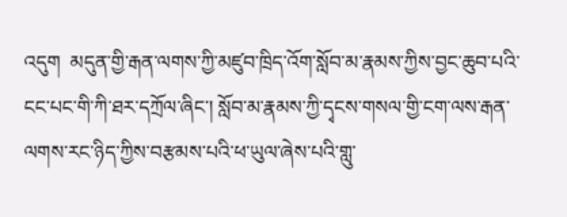འདུག  མདུན་གྱི་རྒན་ལགས་ཀྱི་མཛུབ་ཁྲིད་འོག་སློབ་མ་རྣམས་ཀྱིས་བྱང་ཆུབ་པའི་ངང་པང་གི་ཀི་ཐར་དཀྲོལ་ཞིང་། སློབ་མ་རྣམས་ཀྱི་དྭངས་གསལ་གྱི་ངག་ལས་རྒན་ལགས་རང་ཉིད་ཀྱིས་བརྩམས་པའི་ཕ་ཡུལ་ཞེས་པའི་གླུ་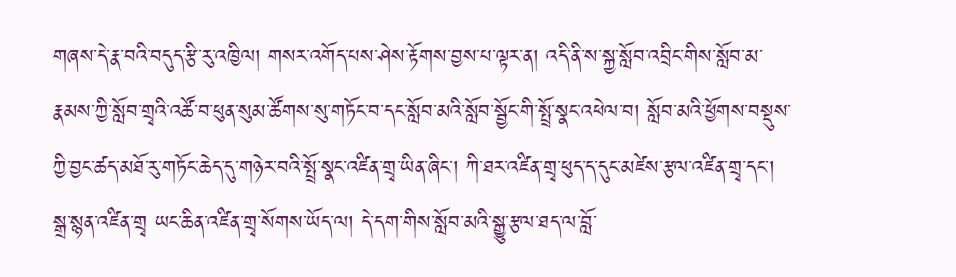གཞས་དེ་རྣ་བའི་བདུད་རྩི་རུ་འཁྱིལ། གསར་འགོད་པས་ཤེས་རྟོགས་བྱས་པ་ལྟར་ན། འདི་ནི་ས་སྐྱ་སློབ་འབྲིང་གིས་སློབ་མ་རྣམས་ཀྱི་སློབ་གྲྭའི་འཚོ་བ་ཕུན་སུམ་ཚོགས་སུ་གཏོང་བ་དང་སློབ་མའི་སློབ་སྦྱོང་གི་སྤྲོ་སྣང་འཕེལ་བ། སློབ་མའི་ཕྱོགས་བསྡུས་ཀྱི་བྱང་ཚད་མཐོ་རུ་གཏོང་ཆེད་དུ་གཉེར་བའི་སྤྲོ་སྣང་འཛིན་གྲྭ་ཡིན་ཞིང་། ཀི་ཐར་འཛིན་གྲྭ་ཕུད་ད་དུང་མཛེས་རྩལ་འཛིན་གྲྭ་དང་། སྒྲ་སྙན་འཛིན་གྲྭ ཡང་ཆིན་འཛིན་གྲྭ་སོགས་ཡོད་ལ། དེ་དག་གིས་སློབ་མའི་སྒྱུ་རྩལ་ཐད་ལ་བློ་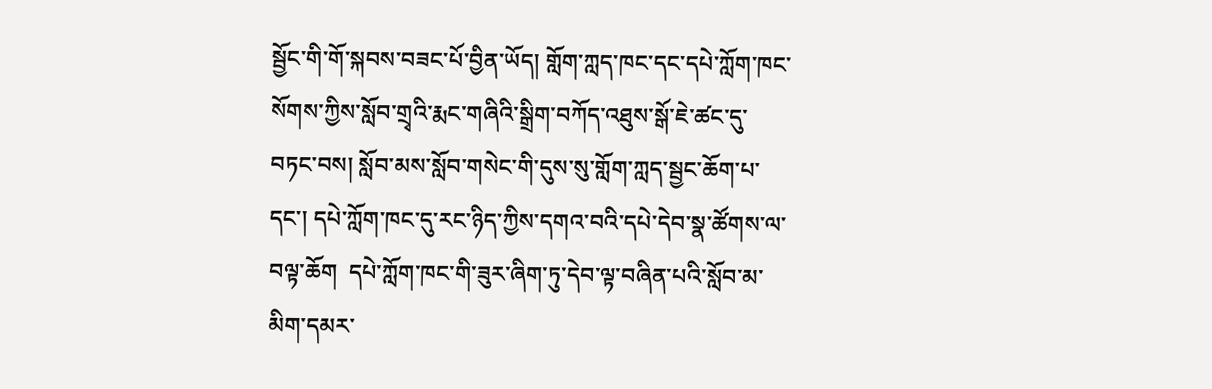སྦྱོང་གི་གོ་སྐབས་བཟང་པོ་བྱིན་ཡོད། གློག་ཀླད་ཁང་དང་དཔེ་ཀློག་ཁང་སོགས་ཀྱིས་སློབ་གྲྭའི་རྨང་གཞིའི་སྒྲིག་བཀོད་འཐུས་སྒོ་ཇེ་ཚང་དུ་བཏང་བས། སློབ་མས་སློབ་གསེང་གི་དུས་སུ་གློག་ཀླད་སྦྱང་ཆོག་པ་དང་། དཔེ་ཀློག་ཁང་དུ་རང་ཉིད་ཀྱིས་དགའ་བའི་དཔེ་དེབ་སྣ་ཚོགས་ལ་བལྟ་ཆོག  དཔེ་ཀློག་ཁང་གི་ཟུར་ཞིག་ཏུ་དེབ་ལྟ་བཞིན་པའི་སློབ་མ་མིག་དམར་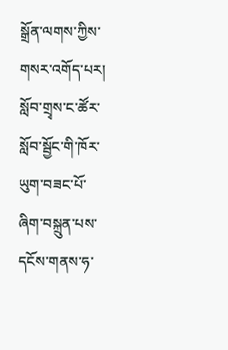སྒྲོན་ལགས་ཀྱིས་གསར་འགོད་པར། སློབ་གྲྭས་ང་ཚོར་སློབ་སྦྱོང་གི་ཁོར་ཡུག་བཟང་པོ་ཞིག་བསྐྲུན་པས་དངོས་གནས་ཧ་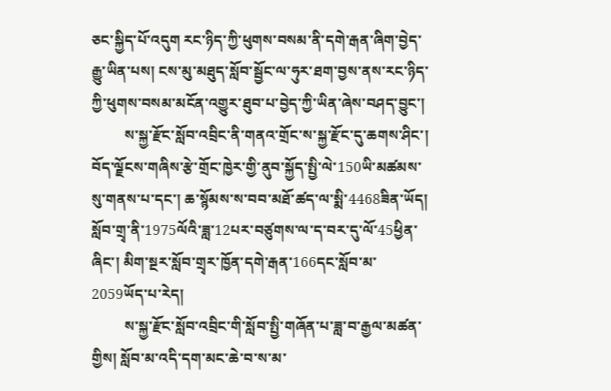ཅང་སྐྱིད་པོ་འདུག རང་ཉིད་ཀྱི་ཕུགས་བསམ་ནི་དགེ་རྒན་ཞིག་བྱེད་རྒྱུ་ཡིན་པས། ངས་མུ་མཐུད་སློབ་སྦྱོང་ལ་ཧུར་ཐག་བྱས་ནས་རང་ཉིད་ཀྱི་ཕུགས་བསམ་མངོན་འགྱུར་ཐུབ་པ་བྱེད་ཀྱི་ཡིན་ཞེས་བཤད་བྱུང་།
         ས་སྐྱ་རྫོང་སློབ་འབྲིང་ནི་གནའ་གྲོང་ས་སྐྱ་རྫོང་དུ་ཆགས་ཤིང་། བོད་ལྗོངས་གཞིས་རྩེ་གྲོང་ཁྱེར་གྱི་ནུབ་སྐྱོད་སྤྱི་ལེ་150ཡི་མཚམས་སུ་གནས་པ་དང་། ཆ་སྙོམས་ས་བབ་མཐོ་ཚད་ལ་སྨི་4468ཟིན་ཡོད།  སློབ་གྲྭ་ནི་1975ལོའི་ཟླ་12པར་བཙུགས་ལ་ད་བར་དུ་ལོ་45ཕྱིན་ཞིང་། མིག་སྔར་སློབ་གྲྭར་ཁྱོན་དགེ་རྒན་166དང་སློབ་མ་2059ཡོད་པ་རེད།
         ས་སྐྱ་རྫོང་སློབ་འབྲིང་གི་སློབ་སྤྱི་གཞོན་པ་ཟླ་བ་རྒྱལ་མཚན་གྱིས། སློབ་མ་འདི་དག་མང་ཆེ་བ་ས་མ་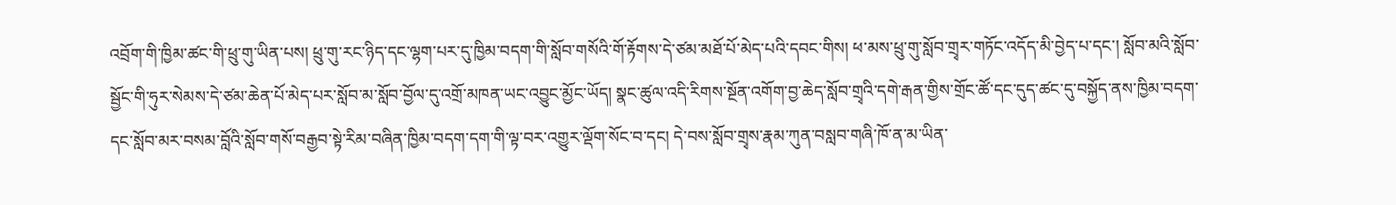འབྲོག་གི་ཁྱིམ་ཚང་གི་ཕྲུ་གུ་ཡིན་པས། ཕྲུ་གུ་རང་ཉིད་དང་ལྷག་པར་དུ་ཁྱིམ་བདག་གི་སློབ་གསོའི་གོ་རྟོགས་དེ་ཙམ་མཐོ་པོ་མེད་པའི་དབང་གིས། ཕ་མས་ཕྲུ་གུ་སློབ་གྲྭར་གཏོང་འདོད་མི་བྱེད་པ་དང་། སློབ་མའི་སློབ་སྦྱོང་གི་ཧུར་སེམས་དེ་ཙམ་ཆེན་པོ་མེད་པར་སློབ་མ་སློབ་བྱོལ་དུ་འགྲོ་མཁན་ཡང་འབྱུང་མྱོང་ཡོད། སྣང་ཚུལ་འདི་རིགས་སྔོན་འགོག་བྱ་ཆེད་སློབ་གྲྭའི་དགེ་རྒན་གྱིས་གྲོང་ཚོ་དང་དུད་ཚང་དུ་བསྐྱོད་ནས་ཁྱིམ་བདག་དང་སློབ་མར་བསམ་བློའི་སློབ་གསོ་བརྒྱབ་སྟེ་རིམ་བཞིན་ཁྱིམ་བདག་དག་གི་ལྟ་བར་འགྱུར་ལྡོག་སོང་བ་དང། དེ་བས་སློབ་གྲྭས་རྣམ་ཀུན་བསླབ་གཞི་ཁོ་ན་མ་ཡིན་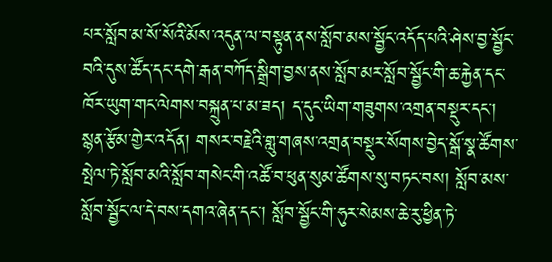པར་སློབ་མ་སོ་སོའི་མོས་འདུན་ལ་བསྟུན་ནས་སློབ་མས་སྦྱོང་འདོད་པའི་ཤེས་བྱ་སྦྱོང་བའི་དུས་ཚོད་དང་དགེ་རྒན་བཀོད་སྒྲིག་བྱས་ནས་སློབ་མར་སློབ་སྦྱོང་གི་ཆ་རྐྱེན་དང་ཁོར་ཡུག་གང་ལེགས་བསྐྲུན་པ་མ་ཟད། ད་དུང་ཡིག་གཟུགས་འགྲན་བསྡུར་དང་། སྙན་རྩོམ་གྱེར་འདོན། གསར་བརྗེའི་གླུ་གཞས་འགྲན་བསྡུར་སོགས་བྱེད་སྒོ་སྣ་ཚོགས་སྤེལ་ཏེ་སློབ་མའི་སློབ་གསེང་གི་འཚོ་བ་ཕུན་སུམ་ཚོགས་སུ་བཏང་བས། སློབ་མས་སློབ་སྦྱོང་ལ་དེ་བས་དགའ་ཞེན་དང་། སློབ་སྦྱོང་གི་ཧུར་སེམས་ཆེ་རུ་ཕྱིན་ཏེ་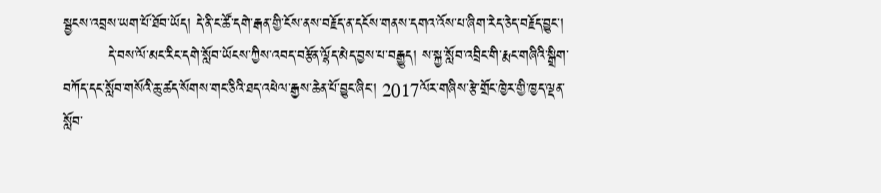སྦྱངས་འབྲས་ཡག་པོ་ཐོབ་ཡོད། དེ་ནི་ང་ཚོ་དགེ་རྒན་གྱི་ངོས་ནས་བརྗོད་ན་དངོས་གནས་དགའ་འོས་པ་ཞིག་རེད་ཅེད་བརྗོད་བྱུང་།
         དེ་བས་ལོ་མང་རིང་དགེ་སློབ་ཡོངས་ཀྱིས་འབད་བརྩོན་ལྷོད་མེད་བྱས་པ་བརྒྱུད། ས་སྐྱ་སློབ་འབྲིང་གི་རྨང་གཞིའི་སྒྲིག་བཀོད་དང་སློབ་གསོའི་ཆུ་ཚད་སོགས་གང་ཅིའི་ཐད་འཕེལ་རྒྱས་ཆེན་པོ་བྱུང་ཞིང་། 2017ལོར་གཞིས་རྩེ་གྲོང་ཁྱེར་གྱི་ཁྱད་ལྡན་སློབ་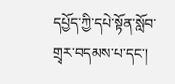དཔྱོད་ཀྱི་དཔེ་སྟོན་སློབ་གྲྭར་བདམས་པ་དང་།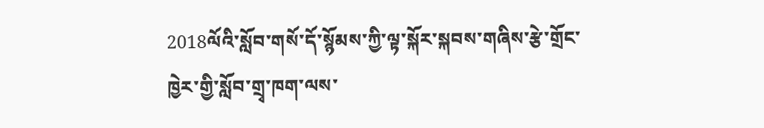2018ལོའི་སློབ་གསོ་དོ་སྙོམས་ཀྱི་ལྟ་སྐོར་སྐབས་གཞིས་རྩེ་གྲོང་ཁྱེར་གྱི་སློབ་གྲྭ་ཁག་ལས་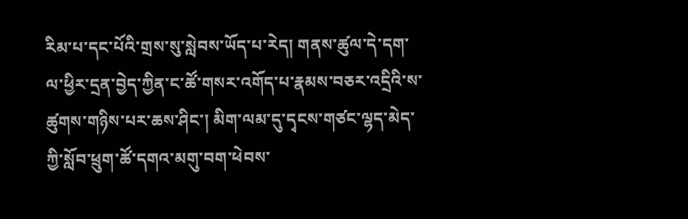རིམ་པ་དང་པོའི་གྲས་སུ་སླེབས་ཡོད་པ་རེད། གནས་ཚུལ་དེ་དག་ལ་ཕྱིར་དྲན་བྱེད་ཀྱིན་ང་ཚོ་གསར་འགོད་པ་རྣམས་བཅར་འདྲིའི་ས་ཚུགས་གཉིས་པར་ཆས་ཤིང་། མིག་ལམ་དུ་དྭངས་གཙང་ལྷད་མེད་ཀྱི་སློབ་ཕྲུག་ཚོ་དགའ་མགུ་བག་ཕེབས་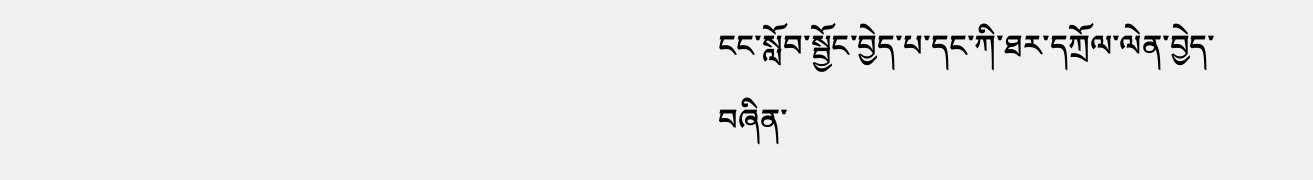ངང་སློབ་སྦྱོང་བྱེད་པ་དང་ཀི་ཐར་དཀྲོལ་ལེན་བྱེད་བཞིན་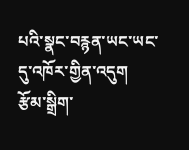པའི་སྣང་བརྙན་ཡང་ཡང་དུ་འཁོར་གྱིན་འདུག
རྩོམ་སྒྲིག་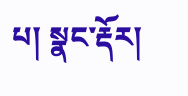པ། སྣང་རྡོར།